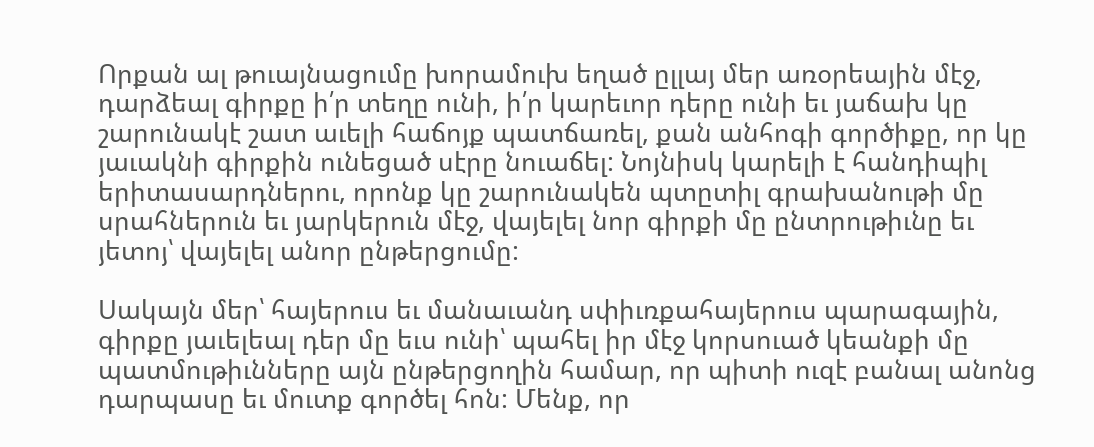Որքան ալ թուայնացումը խորամուխ եղած ըլլայ մեր առօրեային մէջ, դարձեալ գիրքը ի՛ր տեղը ունի, ի՛ր կարեւոր դերը ունի եւ յաճախ կը շարունակէ շատ աւելի հաճոյք պատճառել, քան անհոգի գործիքը, որ կը յաւակնի գիրքին ունեցած սէրը նուաճել: Նոյնիսկ կարելի է հանդիպիլ երիտասարդներու, որոնք կը շարունակեն պտըտիլ գրախանութի մը սրահներուն եւ յարկերուն մէջ, վայելել նոր գիրքի մը ընտրութիւնը եւ յետոյ՝ վայելել անոր ընթերցումը:

Սակայն մեր՝ հայերուս եւ մանաւանդ սփիւռքահայերուս պարագային, գիրքը յաւելեալ դեր մը եւս ունի՝ պահել իր մէջ կորսուած կեանքի մը պատմութիւնները այն ընթերցողին համար, որ պիտի ուզէ բանալ անոնց դարպասը եւ մուտք գործել հոն: Մենք, որ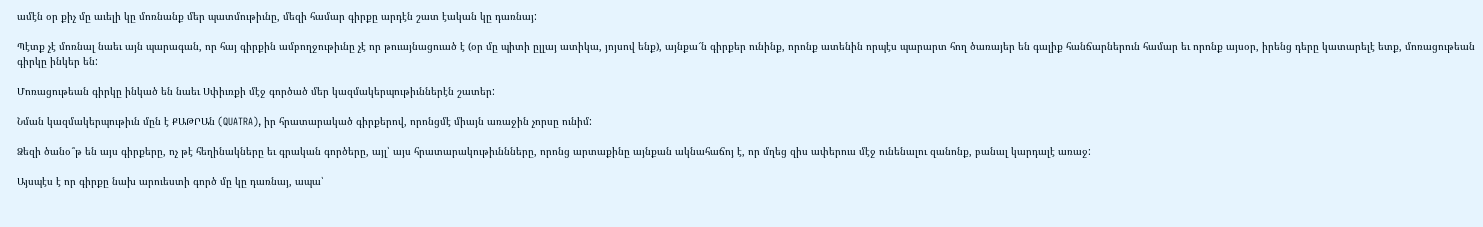ամէն օր քիչ մը աւելի կը մոռնանք մեր պատմութիւնը, մեզի համար գիրքը արդէն շատ էական կը դառնայ:

Պէտք չէ մոռնալ նաեւ այն պարագան, որ հայ գիրքին ամբողջութիւնը չէ որ թուայնացուած է (օր մը պիտի ըլլայ ատիկա, յոյսով ենք), այնքա՜ն գիրքեր ունինք, որոնք ատենին որպէս պարարտ հող ծառայեր են գալիք հանճարներուն համար եւ որոնք այսօր, իրենց դերը կատարելէ ետք, մոռացութեան գիրկը ինկեր են:

Մոռացութեան գիրկը ինկած են նաեւ Սփիւռքի մէջ գործած մեր կազմակերպութիւններէն շատեր:

Նման կազմակերպութիւն մըն է ՔԱԹՐԱն (QUATRA), իր հրատարակած գիրքերով, որոնցմէ միայն առաջին չորսը ունիմ:

Ձեզի ծանօ՞թ են այս գիրքերը, ոչ թէ հեղինակները եւ գրական գործերը, այլ՝ այս հրատարակութիւննները, որոնց արտաքինը այնքան ակնահաճոյ է, որ մղեց զիս ափերուս մէջ ունենալու զանոնք, բանալ կարդալէ առաջ:

Այսպէս է որ գիրքը նախ արուեստի գործ մը կը դառնայ, ապա՝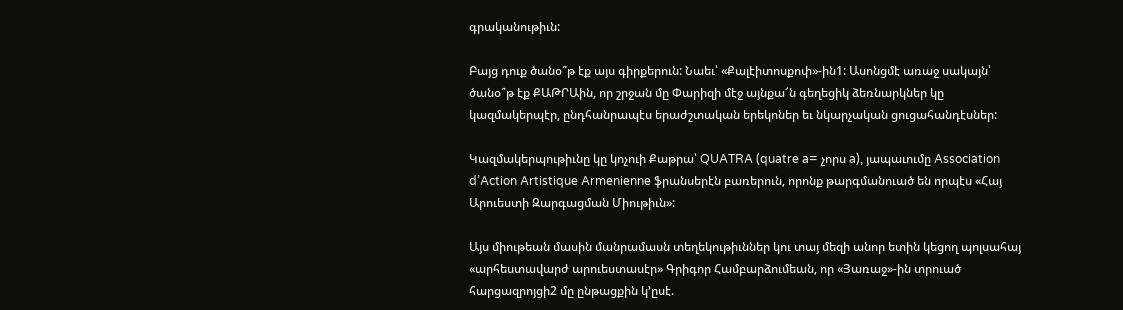գրականութիւն:

Բայց դուք ծանօ՞թ էք այս գիրքերուն: Նաեւ՝ «Քալէիտոսքոփ»-ին1: Ասոնցմէ առաջ սակայն՝ ծանօ՞թ էք ՔԱԹՐԱին, որ շրջան մը Փարիզի մէջ այնքա՜ն գեղեցիկ ձեռնարկներ կը կազմակերպէր, ընդհանրապէս երաժշտական երեկոներ եւ նկարչական ցուցահանդէսներ:

Կազմակերպութիւնը կը կոչուի Քաթրա՝ QUATRA (quatre a= չորս a), յապաւումը Association d’Action Artistique Armenienne ֆրանսերէն բառերուն, որոնք թարգմանուած են որպէս «Հայ Արուեստի Զարգացման Միութիւն»:

Այս միութեան մասին մանրամասն տեղեկութիւններ կու տայ մեզի անոր ետին կեցող պոլսահայ «արհեստավարժ արուեստասէր» Գրիգոր Համբարձումեան, որ «Յառաջ»-ին տրուած հարցազրոյցի2 մը ընթացքին կ’ըսէ.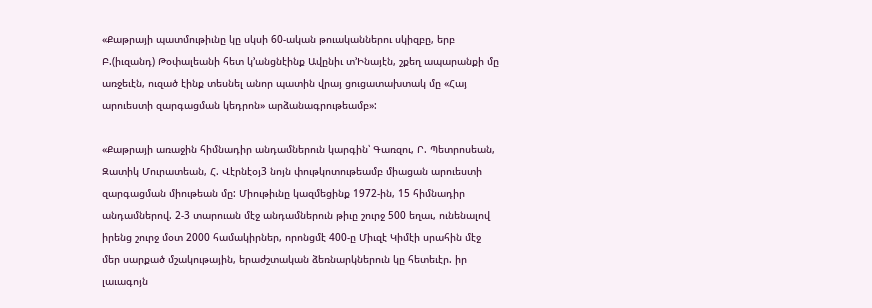«Քաթրայի պատմութիւնը կը սկսի 60-ական թուականներու սկիզբը, երբ Բ.(իւզանդ) Թօփալեանի հետ կ’անցնէինք Ավընիւ տ’Ինայէն, շքեղ ապարանքի մը առջեւէն, ուզած էինք տեսնել անոր պատին վրայ ցուցատախտակ մը «Հայ արուեստի զարգացման կեդրոն» արձանագրութեամբ»:

«Քաթրայի առաջին հիմնադիր անդամներուն կարգին՝ Գառզու, Ր. Պետրոսեան, Զատիկ Մուրատեան, Հ. Վէրնէօյ3 նոյն փութկոտութեամբ միացան արուեստի զարգացման միութեան մը: Միութիւնը կազմեցինք 1972-ին, 15 հիմնադիր անդամներով. 2-3 տարուան մէջ անդամներուն թիւը շուրջ 500 եղաւ, ունենալով իրենց շուրջ մօտ 2000 համակիրներ, որոնցմէ 400-ը Միւզէ Կիմէի սրահին մէջ մեր սարքած մշակութային, երաժշտական ձեռնարկներուն կը հետեւէր. իր լաւագոյն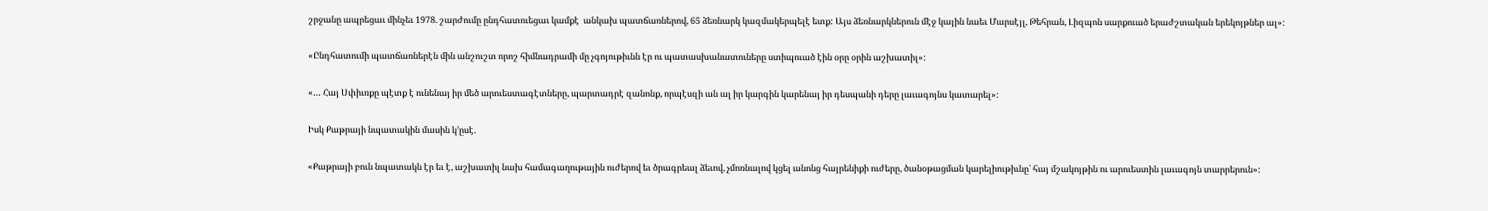շրջանը ապրեցաւ մինչեւ 1978. շարժումը ընդհատուեցաւ կամքէ  անկախ պատճառներով, 65 ձեռնարկ կազմակերպելէ ետք: Այս ձեռնարկներուն մէջ կային նաեւ Մարսէյլ, Թեհրան, Լիզպոն սարքուած երաժշտական երեկոյթներ ալ»:

«Ընդհատումի պատճառներէն մին անշուշտ որոշ հիմնադրամի մը չգոյութիւնն էր ու պատասխանատուները ստիպուած էին օրը օրին աշխատիլ»:

«… Հայ Սփիւռքը պէտք է ունենայ իր մեծ արուեստագէտները, պարտադրէ զանոնք, որպէսզի ան ալ իր կարգին կարենայ իր դեսպանի դերը լաւագոյնս կատարել»:

Իսկ Քաթրայի նպատակին մասին կ’ըսէ.

«Քաթրայի բուն նպատակն էր եւ է, աշխատիլ նախ համագաղութային ուժերով եւ ծրագրեալ ձեւով, չմոռնալով կցել անոնց հայրենիքի ուժերը, ծանօթացման կարելիութիւնը՝ հայ մշակոյթին ու արուեստին լաւագոյն տարրերուն»: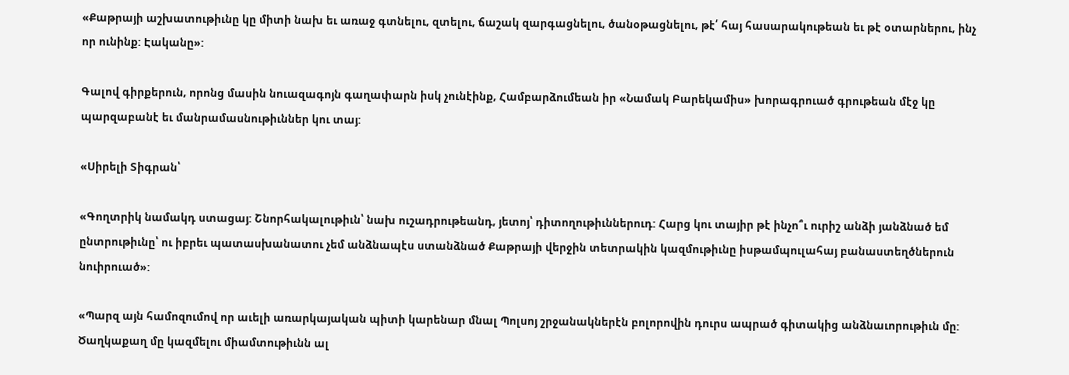«Քաթրայի աշխատութիւնը կը միտի նախ եւ առաջ գտնելու, զտելու, ճաշակ զարգացնելու, ծանօթացնելու, թէ՛ հայ հասարակութեան եւ թէ օտարներու, ինչ որ ունինք: Էականը»:

Գալով գիրքերուն, որոնց մասին նուազագոյն գաղափարն իսկ չունէինք, Համբարձումեան իր «Նամակ Բարեկամիս» խորագրուած գրութեան մէջ կը պարզաբանէ եւ մանրամասնութիւններ կու տայ:

«Սիրելի Տիգրան՝

«Գողտրիկ նամակդ ստացայ: Շնորհակալութիւն՝ նախ ուշադրութեանդ, յետոյ՝ դիտողութիւններուդ: Հարց կու տայիր թէ ինչո՞ւ ուրիշ անձի յանձնած եմ ընտրութիւնը՝ ու իբրեւ պատասխանատու չեմ անձնապէս ստանձնած Քաթրայի վերջին տետրակին կազմութիւնը իսթամպուլահայ բանաստեղծներուն նուիրուած»:

«Պարզ այն համոզումով որ աւելի առարկայական պիտի կարենար մնալ Պոլսոյ շրջանակներէն բոլորովին դուրս ապրած գիտակից անձնաւորութիւն մը: Ծաղկաքաղ մը կազմելու միամտութիւնն ալ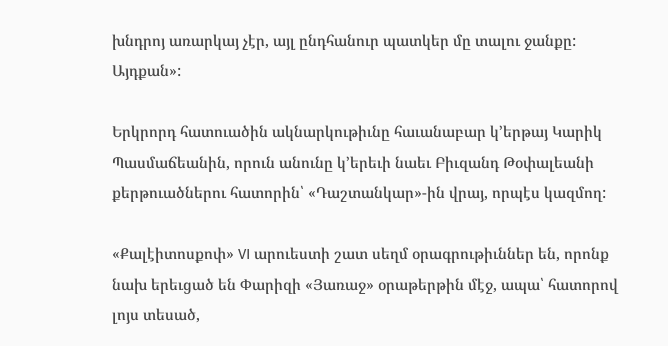խնդրոյ առարկայ չէր, այլ ընդհանուր պատկեր մը տալու ջանքը: Այդքան»:

Երկրորդ հատուածին ակնարկութիւնը հաւանաբար կ’երթայ Կարիկ Պասմաճեանին, որուն անունը կ’երեւի նաեւ Բիւզանդ Թօփալեանի քերթուածներու հատորին՝ «Դաշտանկար»-ին վրայ, որպէս կազմող:

«Քալէիտոսքոփ» VI արուեստի շատ սեղմ օրագրութիւններ են, որոնք նախ երեւցած են Փարիզի «Յառաջ» օրաթերթին մէջ, ապա՝ հատորով լոյս տեսած,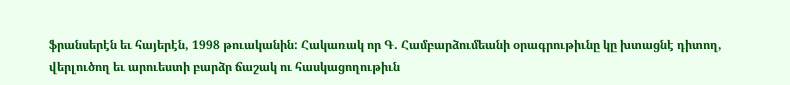ֆրանսերէն եւ հայերէն, 1998 թուականին: Հակառակ որ Գ. Համբարձումեանի օրագրութիւնը կը խտացնէ դիտող, վերլուծող եւ արուեստի բարձր ճաշակ ու հասկացողութիւն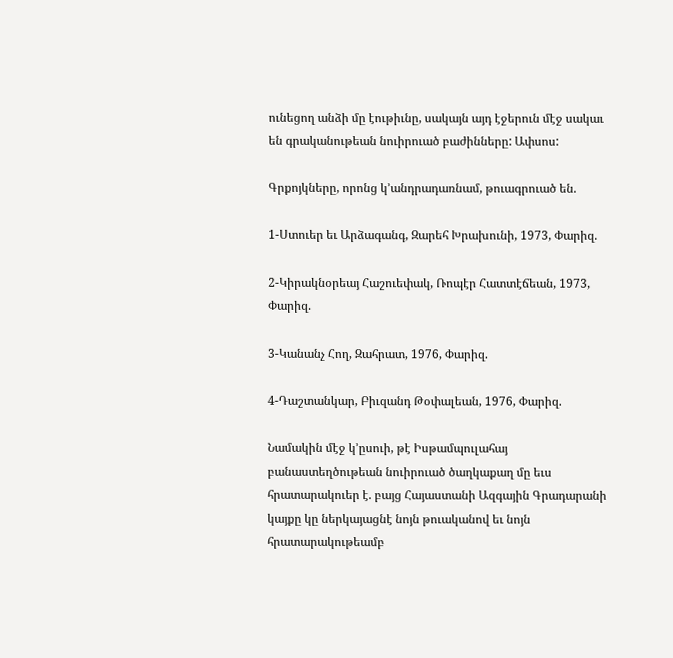ունեցող անձի մը էութիւնը, սակայն այդ էջերուն մէջ սակաւ են գրականութեան նուիրուած բաժինները: Ափսոս:

Գրքոյկները, որոնց կ’անդրադառնամ, թուագրուած են.

1-Ստուեր եւ Արձագանգ, Զարեհ Խրախունի, 1973, Փարիզ.

2-Կիրակնօրեայ Հաշուեփակ, Ռոպէր Հատտէճեան, 1973, Փարիզ.

3-Կանանչ Հող, Զահրատ, 1976, Փարիզ.

4-Դաշտանկար, Բիւզանդ Թօփալեան, 1976, Փարիզ.

Նամակին մէջ կ’ըսուի, թէ Իսթամպուլահայ բանաստեղծութեան նուիրուած ծաղկաքաղ մը եւս հրատարակուեր է. բայց Հայաստանի Ազգային Գրադարանի կայքը կը ներկայացնէ նոյն թուականով եւ նոյն հրատարակութեամբ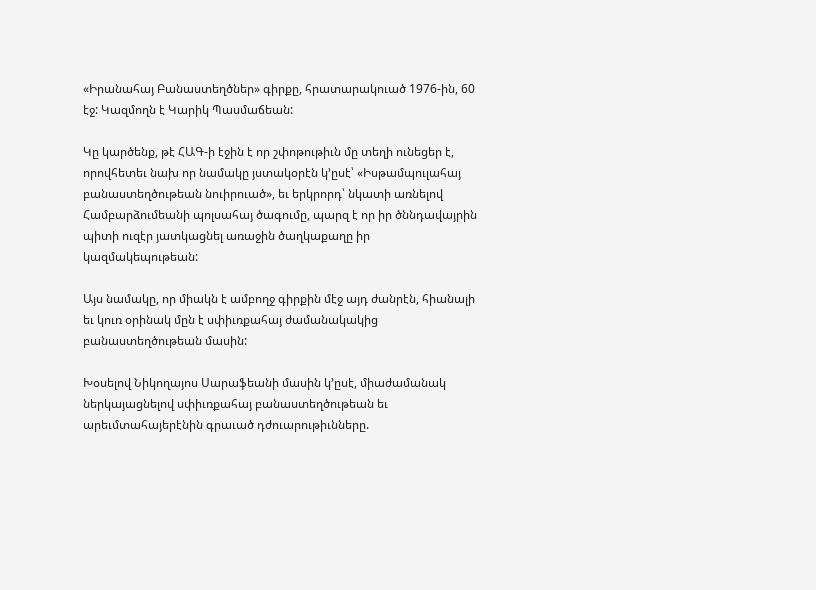«Իրանահայ Բանաստեղծներ» գիրքը, հրատարակուած 1976-ին, 60 էջ: Կազմողն է Կարիկ Պասմաճեան:

Կը կարծենք, թէ ՀԱԳ-ի էջին է որ շփոթութիւն մը տեղի ունեցեր է, որովհետեւ նախ որ նամակը յստակօրէն կ’ըսէ՝ «Իսթամպուլահայ բանաստեղծութեան նուիրուած», եւ երկրորդ՝ նկատի առնելով Համբարձումեանի պոլսահայ ծագումը, պարզ է որ իր ծննդավայրին պիտի ուզէր յատկացնել առաջին ծաղկաքաղը իր կազմակեպութեան:

Այս նամակը, որ միակն է ամբողջ գիրքին մէջ այդ ժանրէն, հիանալի եւ կուռ օրինակ մըն է սփիւռքահայ ժամանակակից բանաստեղծութեան մասին:

Խօսելով Նիկողայոս Սարաֆեանի մասին կ’ըսէ, միաժամանակ ներկայացնելով սփիւռքահայ բանաստեղծութեան եւ արեւմտահայերէնին գրաւած դժուարութիւնները.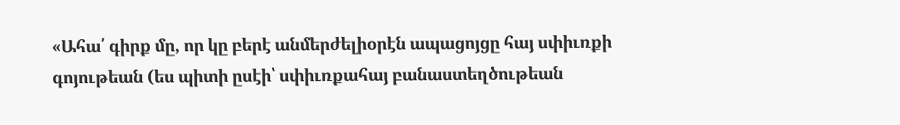«Ահա՛ գիրք մը, որ կը բերէ անմերժելիօրէն ապացոյցը հայ սփիւռքի գոյութեան (ես պիտի ըսէի՝ սփիւռքահայ բանաստեղծութեան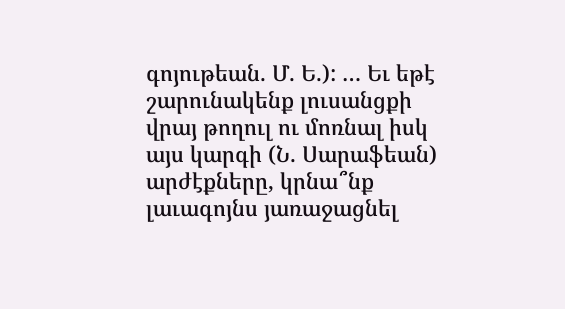գոյութեան. Մ. Ե.): … Եւ եթէ շարունակենք լուսանցքի վրայ թողուլ ու մոռնալ իսկ այս կարգի (Ն. Սարաֆեան) արժէքները, կրնա՞նք լաւագոյնս յառաջացնել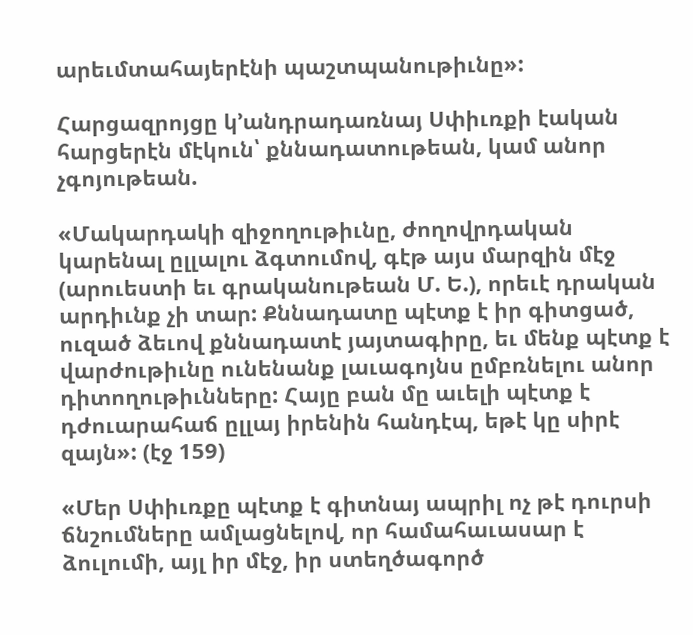արեւմտահայերէնի պաշտպանութիւնը»:

Հարցազրոյցը կ’անդրադառնայ Սփիւռքի էական հարցերէն մէկուն՝ քննադատութեան, կամ անոր չգոյութեան.

«Մակարդակի զիջողութիւնը, ժողովրդական կարենալ ըլլալու ձգտումով, գէթ այս մարզին մէջ (արուեստի եւ գրականութեան Մ. Ե.), որեւէ դրական արդիւնք չի տար: Քննադատը պէտք է իր գիտցած, ուզած ձեւով քննադատէ յայտագիրը, եւ մենք պէտք է վարժութիւնը ունենանք լաւագոյնս ըմբռնելու անոր դիտողութիւնները: Հայը բան մը աւելի պէտք է դժուարահաճ ըլլայ իրենին հանդէպ, եթէ կը սիրէ զայն»: (էջ 159)

«Մեր Սփիւռքը պէտք է գիտնայ ապրիլ ոչ թէ դուրսի ճնշումները ամլացնելով, որ համահաւասար է ձուլումի, այլ իր մէջ, իր ստեղծագործ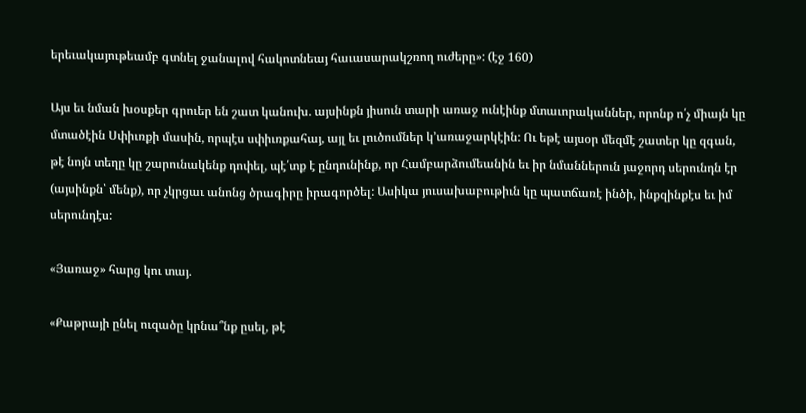երեւակայութեամբ գտնել ջանալով հակոտնեայ հաւասարակշռող ուժերը»: (էջ 160)

Այս եւ նման խօսքեր գրուեր են շատ կանուխ. այսինքն յիսուն տարի առաջ ունէինք մտաւորականներ, որոնք ո՛չ միայն կը մտածէին Սփիւռքի մասին, որպէս սփիւռքահայ, այլ եւ լուծումներ կ’առաջարկէին: Ու եթէ այսօր մեզմէ շատեր կը զգան, թէ նոյն տեղը կը շարունակենք դոփել, պէ՛տք է ընդունինք, որ Համբարձումեանին եւ իր նմաններուն յաջորդ սերունդն էր (այսինքն՝ մենք), որ չկրցաւ անոնց ծրագիրը իրագործել: Ասիկա յուսախաբութիւն կը պատճառէ ինծի, ինքզինքէս եւ իմ սերունդէս:

«Յառաջ» հարց կու տայ.

«Քաթրայի ընել ուզածը կրնա՞նք ըսել, թէ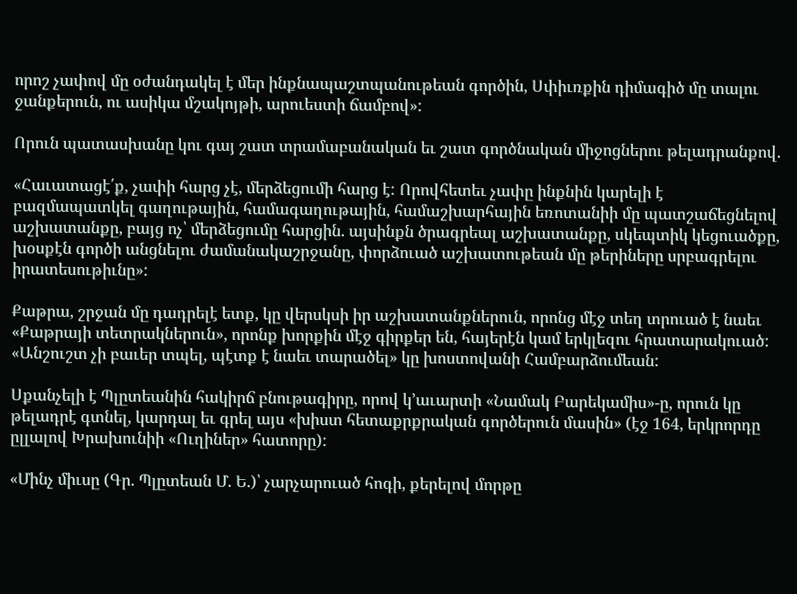որոշ չափով մը օժանդակել է մեր ինքնապաշտպանութեան գործին, Սփիւռքին դիմագիծ մը տալու ջանքերուն, ու ասիկա մշակոյթի, արուեստի ճամբով»:

Որուն պատասխանը կու գայ շատ տրամաբանական եւ շատ գործնական միջոցներու թելադրանքով.

«Հաւատացէ՛ք, չափի հարց չէ, մերձեցումի հարց է: Որովհետեւ չափը ինքնին կարելի է բազմապատկել գաղութային, համագաղութային, համաշխարհային եռոտանիի մը պատշաճեցնելով աշխատանքը, բայց ոչ՝ մերձեցումը հարցին. այսինքն ծրագրեալ աշխատանքը, սկեպտիկ կեցուածքը, խօսքէն գործի անցնելու ժամանակաշրջանը, փորձուած աշխատութեան մը թերիները սրբագրելու իրատեսութիւնը»:

Քաթրա, շրջան մը դադրելէ ետք, կը վերսկսի իր աշխատանքներուն, որոնց մէջ տեղ տրուած է նաեւ «Քաթրայի տետրակներուն», որոնք խորքին մէջ գիրքեր են, հայերէն կամ երկլեզու հրատարակուած: «Անշուշտ չի բաւեր տպել, պէտք է նաեւ տարածել» կը խոստովանի Համբարձումեան:

Սքանչելի է Պլըտեանին հակիրճ բնութագիրը, որով կ’աւարտի «Նամակ Բարեկամիս»-ը, որուն կը թելադրէ գտնել, կարդալ եւ գրել այս «խիստ հետաքրքրական գործերուն մասին» (էջ 164, երկրորդը ըլլալով Խրախունիի «Ուղիներ» հատորը):

«Մինչ միւսը (Գր. Պլըտեան Մ. Ե.)՝ չարչարուած հոգի, քերելով մորթը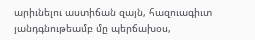արիւնելու աստիճան զայն, հազուագիւտ յանդգնութեամբ մը պերճախօս,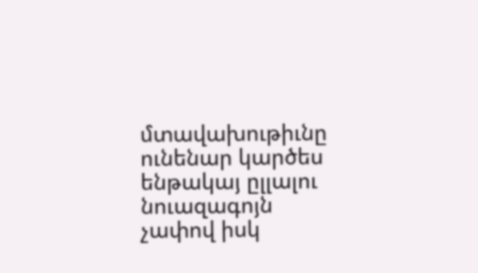մտավախութիւնը ունենար կարծես ենթակայ ըլլալու նուազագոյն չափով իսկ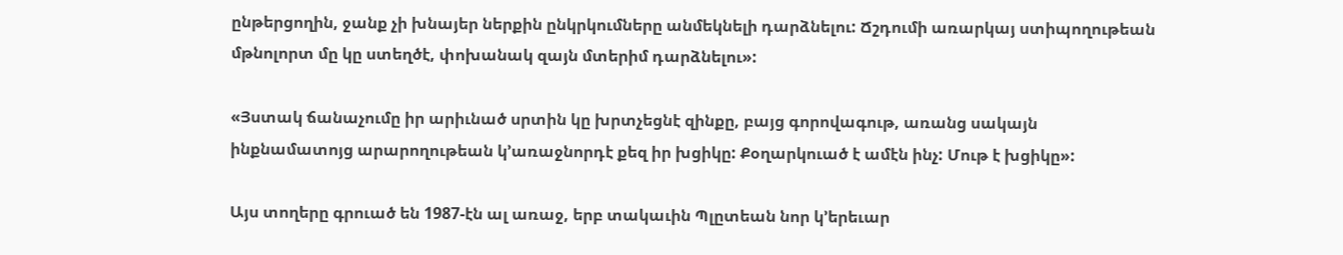ընթերցողին, ջանք չի խնայեր ներքին ընկրկումները անմեկնելի դարձնելու: Ճշդումի առարկայ ստիպողութեան մթնոլորտ մը կը ստեղծէ, փոխանակ զայն մտերիմ դարձնելու»:

«Յստակ ճանաչումը իր արիւնած սրտին կը խրտչեցնէ զինքը, բայց գորովագութ, առանց սակայն ինքնամատոյց արարողութեան կ’առաջնորդէ քեզ իր խցիկը: Քօղարկուած է ամէն ինչ: Մութ է խցիկը»:

Այս տողերը գրուած են 1987-էն ալ առաջ, երբ տակաւին Պլըտեան նոր կ’երեւար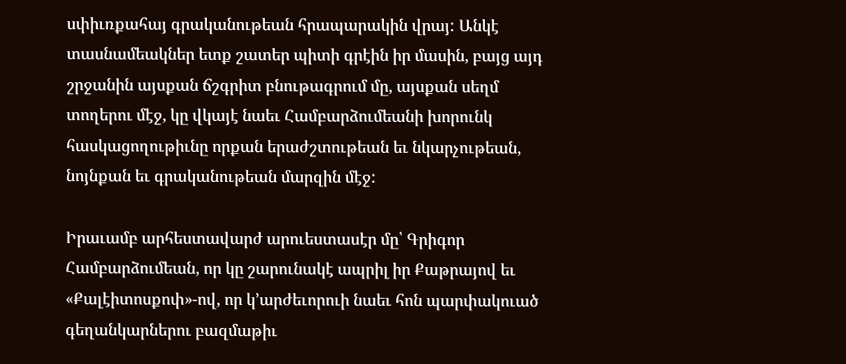սփիւռքահայ գրականութեան հրապարակին վրայ: Անկէ տասնամեակներ ետք շատեր պիտի գրէին իր մասին, բայց այդ շրջանին այսքան ճշգրիտ բնութագրում մը, այսքան սեղմ տողերու մէջ, կը վկայէ նաեւ Համբարձումեանի խորունկ հասկացողութիւնը որքան երաժշտութեան եւ նկարչութեան, նոյնքան եւ գրականութեան մարզին մէջ:

Իրաւամբ արհեստավարժ արուեստասէր մը՝ Գրիգոր Համբարձումեան, որ կը շարունակէ ապրիլ իր Քաթրայով եւ «Քալէիտոսքոփ»-ով, որ կ’արժեւորուի նաեւ հոն պարփակուած գեղանկարներու բազմաթիւ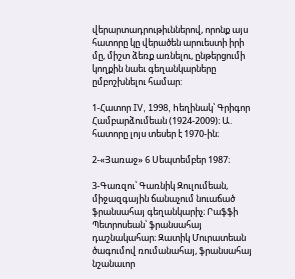վերարտադրութիւններով, որոնք այս հատորը կը վերածեն արուեստի իրի մը, միշտ ձեռք առնելու, ընթերցումի կողքին նաեւ գեղանկարները ըմբոշխնելու համար:

1-Հատոր IV, 1998, hեղինակ՝ Գրիգոր Համբարձումեան (1924-2009)։ Ա. հատորը լոյս տեսեր է 1970-ին։

2-«Յառաջ» 6 Սեպտեմբեր 1987։

3-Գառզու՝ Գառնիկ Զուլումեան, միջազգային ճանաչում նուաճած ֆրանսահայ գեղանկարիչ։ Րաֆֆի Պետրոսեան՝ ֆրանսահայ դաշնակահար։ Զատիկ Մուրատեան ծագումով ռումանահայ, ֆրանսահայ նշանաւոր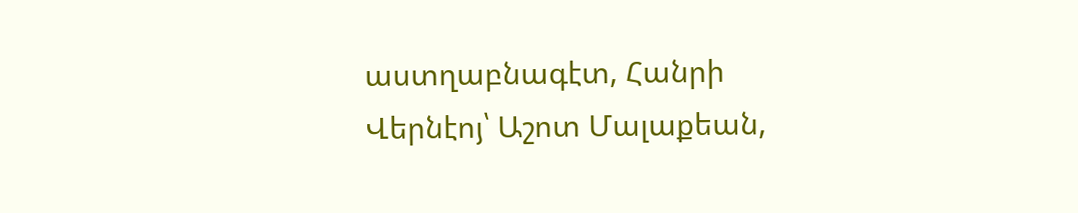աստղաբնագէտ, Հանրի Վերնէոյ՝ Աշոտ Մալաքեան,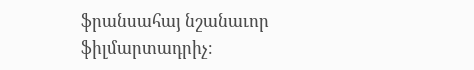ֆրանսահայ նշանաւոր ֆիլմարտադրիչ։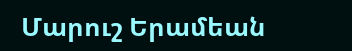Մարուշ Երամեան